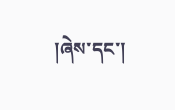།ཞེས་དང་།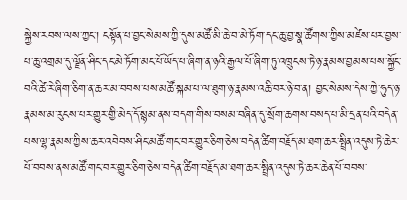སྐྱེས་རབས་ལས་ཀྱང་། ངསྟོན་པ་བྱང་སེམས་ཀྱི་དུས་མཚོ་མི་ཆེ་བ་མེ་ཏོག་དང་ཆུ་བྱ་སྣ་ཚོགས་ཀྱིས་མཛེས་པར་བྱས་པ་ཆུ་འགྲམ་དུ་ལྗོན་ཤིང་དང་མེ་ཏོག་མང་པོ་ཡོད་པ་ཞིག་ན་ཉའི་རྒྱལ་པོ་ཞིག་ཏུ་འཁྲུངས་ཏེ་ཉ་རྣམས་བྱམས་པས་སྐྱོང་བའི་ཚེ་རེ་ཞིག་ཅིག་ན་ཆར་མ་བབས་པས་མཚོ་སྐམ་པ་ལ་ཐུག་ཉ་རྣམས་འཆི་བར་ཉེ་བ་ན། བྱང་སེམས་དེས་ཀྱེ་ཧུད་ཉ་རྣམས་མ་རུངས་པར་གྱུར་གྱི་མེད་དོ་སྙམ་ནས་བདག་གིས་བསམ་བཞིན་དུ་སྲོག་ཆགས་བསད་པ་མི་དྲན་པའི་བདེན་པས་ལྷ་རྣམས་ཀྱིས་ཆར་འབེབས་ཤིང་མཚོ་གང་བར་གྱུར་ཅིག་ཅེས་བདེན་ཚིག་བརྗོད་མ་ཐག་ཆར་སྤྲིན་འདུས་ཏེ་ཆེར་པོ་བབས་ནས་མཚོ་གང་བར་གྱུར་ཅིག་ཅེས་བདེན་ཚིག་བརྗོད་མ་ཐག་ཆར་སྤྲིན་འདུས་ཏེ་ཆར་ཆེན་པོ་བབས་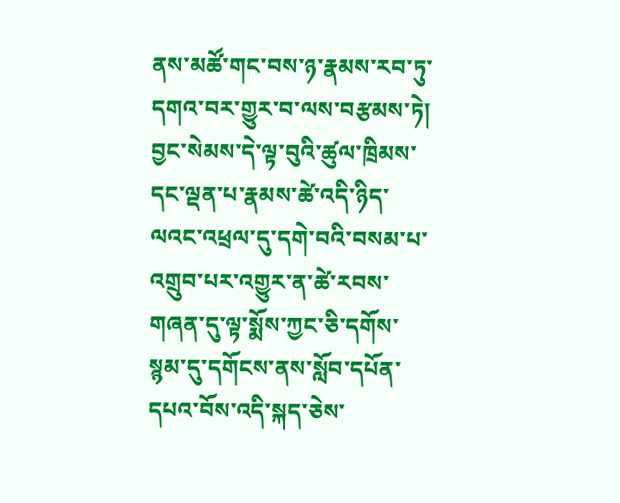ནས་མཚོ་གང་བས་ཉ་རྣམས་རབ་ཏུ་དགའ་བར་གྱུར་བ་ལས་བརྩམས་ཏེ། བྱང་སེམས་དེ་ལྟ་བུའི་ཚུལ་ཁྲིམས་དང་ལྡན་པ་རྣམས་ཚེ་འདི་ཉིད་ལའང་འཕྲལ་དུ་དགེ་བའི་བསམ་པ་འགྲུབ་པར་འགྱུར་ན་ཚེ་རབས་གཞན་དུ་ལྟ་སྨོས་ཀྱང་ཅི་དགོས་སྙམ་དུ་དགོངས་ནས་སློབ་དཔོན་དཔའ་བོས་འདི་སྐད་ཅེས་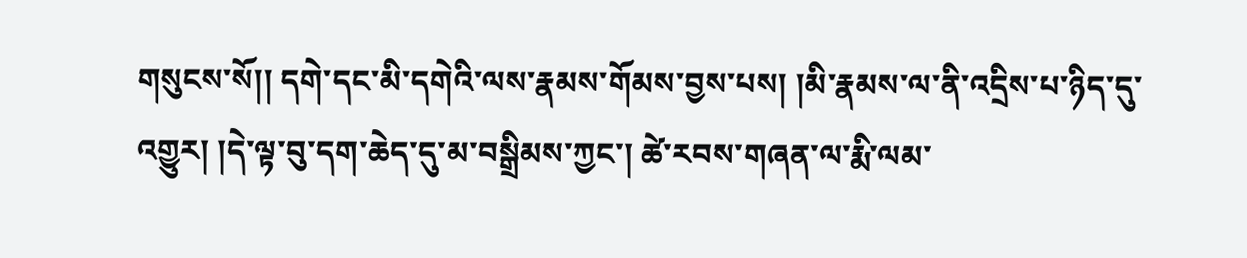གསུངས་སོ།། དགེ་དང་མི་དགེའི་ལས་རྣམས་གོམས་བྱས་པས། །མི་རྣམས་ལ་ནི་འདྲིས་པ་ཉིད་དུ་འགྱུར། །དེ་ལྟ་བུ་དག་ཆེད་དུ་མ་བསྒྲིམས་ཀྱང་། ཚེ་རབས་གཞན་ལ་རྨི་ལམ་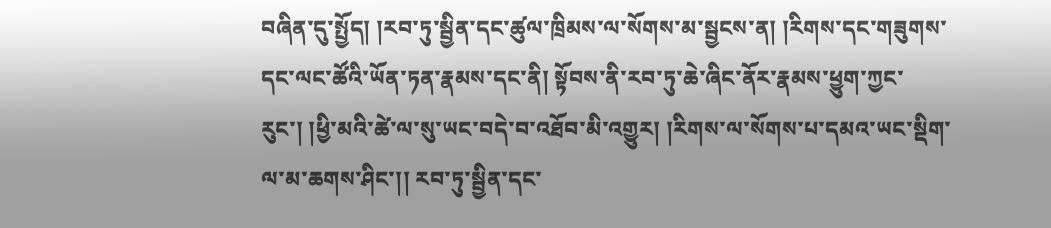བཞིན་དུ་སྤྱོད། །རབ་ཏུ་སྦྱིན་དང་ཚུལ་ཁྲིམས་ལ་སོགས་མ་སྦྱངས་ན། །རིགས་དང་གཟུགས་དང་ལང་ཚོའི་ཡོན་ཏན་རྣམས་དང་ནི། སྟོབས་ནི་རབ་ཏུ་ཆེ་ཞིང་ནོར་རྣམས་ཕྱུག་ཀྱང་རུང་། །ཕྱི་མའི་ཚེ་ལ་སུ་ཡང་བདེ་བ་འཐོབ་མི་འགྱུར། །རིགས་ལ་སོགས་པ་དམའ་ཡང་སྡིག་ལ་མ་ཆགས་ཤིང་།། རབ་ཏུ་སྦྱིན་དང་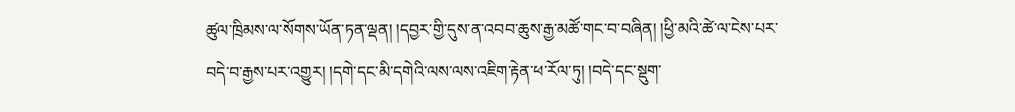ཚུལ་ཁྲིམས་ལ་སོགས་ཡོན་ཏན་ལྡན། །དབྱར་གྱི་དུས་ན་འབབ་ཆུས་རྒྱ་མཚོ་གང་བ་བཞིན། །ཕྱི་མའི་ཚེ་ལ་ངེས་པར་བདེ་བ་རྒྱས་པར་འགྱུར། །དགེ་དང་མི་དགེའི་ལས་ལས་འཇིག་རྟེན་ཕ་རོལ་ཏུ། །བདེ་དང་སྡུག་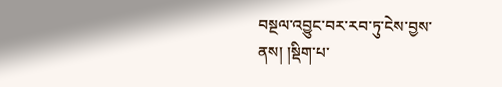བསྔལ་འབྱུང་བར་རབ་ཏུ་ངེས་བྱས་ནས། །སྡིག་པ་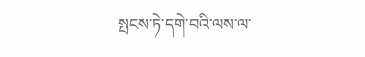སྤངས་ཏེ་དགེ་བའི་ལས་ལ་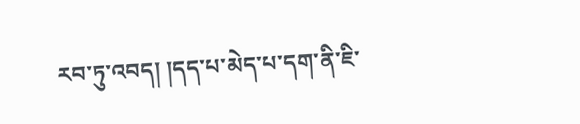རབ་ཏུ་འབད། །དད་པ་མེད་པ་དག་ནི་ཇི་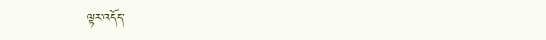ལྟར་འདོད་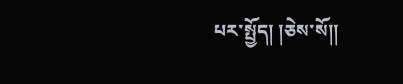པར་སྤྱོད། །ཅེས་སོ།།